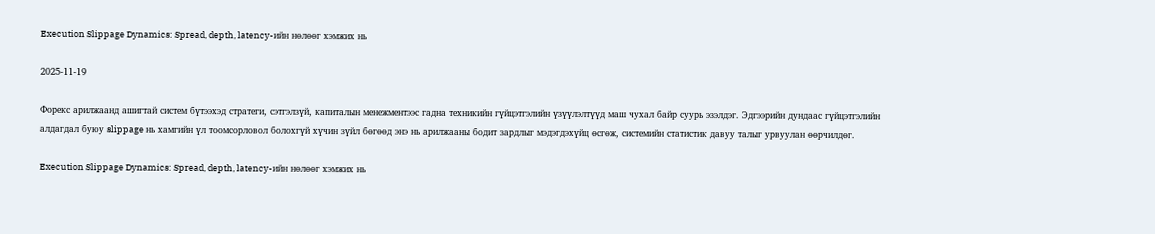Execution Slippage Dynamics: Spread, depth, latency-ийн нөлөөг хэмжих нь

2025-11-19

Форекс арилжаанд ашигтай систем бүтээхэд стратеги, сэтгэлзүй, капиталын менежментээс гадна техникийн гүйцэтгэлийн үзүүлэлтүүд маш чухал байр суурь эзэлдэг. Эдгээрийн дундаас гүйцэтгэлийн алдагдал буюу slippage нь хамгийн үл тоомсорловол болохгүй хүчин зүйл бөгөөд энэ нь арилжааны бодит зардлыг мэдэгдэхүйц өсгөж, системийн статистик давуу талыг урвуулан өөрчилдөг.

Execution Slippage Dynamics: Spread, depth, latency-ийн нөлөөг хэмжих нь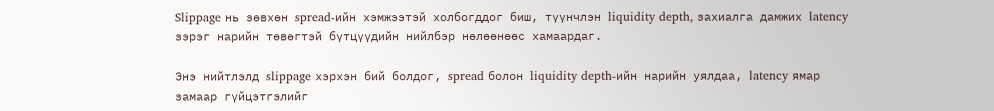Slippage нь зөвхөн spread-ийн хэмжээтэй холбогддог биш, түүнчлэн liquidity depth, захиалга дамжих latency зэрэг нарийн төвөгтэй бүтцүүдийн нийлбэр нөлөөнөөс хамаардаг.

Энэ нийтлэлд slippage хэрхэн бий болдог, spread болон liquidity depth-ийн нарийн уялдаа, latency ямар замаар гүйцэтгэлийг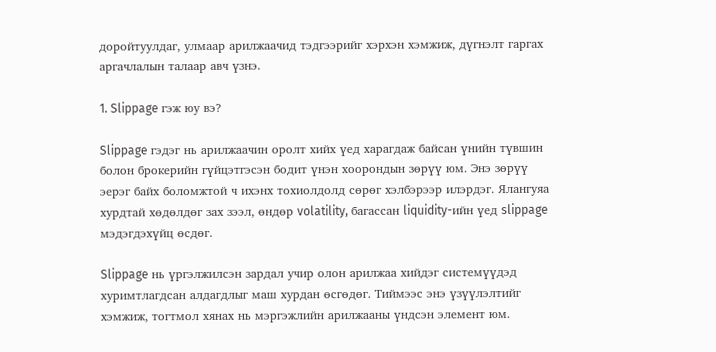доройтуулдаг, улмаар арилжаачид тэдгээрийг хэрхэн хэмжиж, дүгнэлт гаргах аргачлалын талаар авч үзнэ.

1. Slippage гэж юу вэ?

Slippage гэдэг нь арилжаачин оролт хийх үед харагдаж байсан үнийн түвшин болон брокерийн гүйцэтгэсэн бодит үнэн хоорондын зөрүү юм. Энэ зөрүү эерэг байх боломжтой ч ихэнх тохиолдолд сөрөг хэлбэрээр илэрдэг. Ялангуяа хурдтай хөдөлдөг зах зээл, өндөр volatility, багассан liquidity-ийн үед slippage мэдэгдэхүйц өсдөг.

Slippage нь үргэлжилсэн зардал учир олон арилжаа хийдэг системүүдэд хуримтлагдсан алдагдлыг маш хурдан өсгөдөг. Тиймээс энэ үзүүлэлтийг хэмжиж, тогтмол хянах нь мэргэжлийн арилжааны үндсэн элемент юм.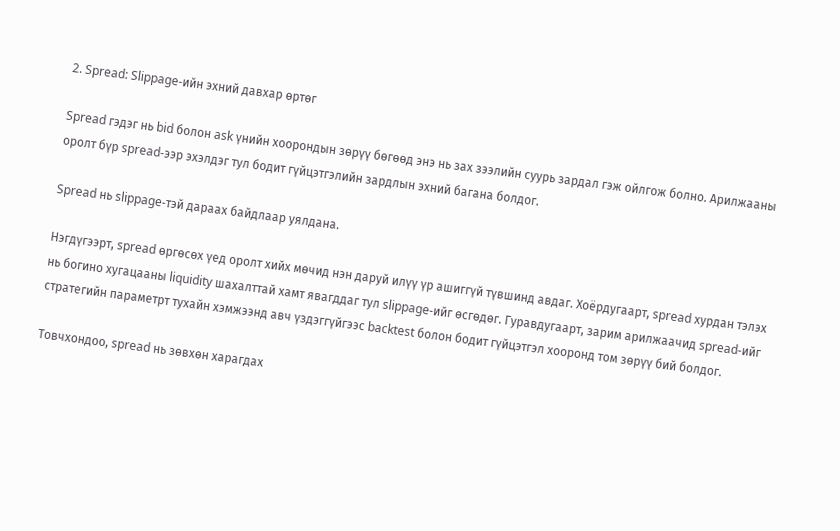2. Spread: Slippage-ийн эхний давхар өртөг

Spread гэдэг нь bid болон ask үнийн хоорондын зөрүү бөгөөд энэ нь зах зээлийн суурь зардал гэж ойлгож болно. Арилжааны оролт бүр spread-ээр эхэлдэг тул бодит гүйцэтгэлийн зардлын эхний багана болдог.

Spread нь slippage-тэй дараах байдлаар уялдана.

Нэгдүгээрт, spread өргөсөх үед оролт хийх мөчид нэн даруй илүү үр ашиггүй түвшинд авдаг. Хоёрдугаарт, spread хурдан тэлэх нь богино хугацааны liquidity шахалттай хамт явагддаг тул slippage-ийг өсгөдөг. Гуравдугаарт, зарим арилжаачид spread-ийг стратегийн параметрт тухайн хэмжээнд авч үздэггүйгээс backtest болон бодит гүйцэтгэл хооронд том зөрүү бий болдог.

Товчхондоо, spread нь зөвхөн харагдах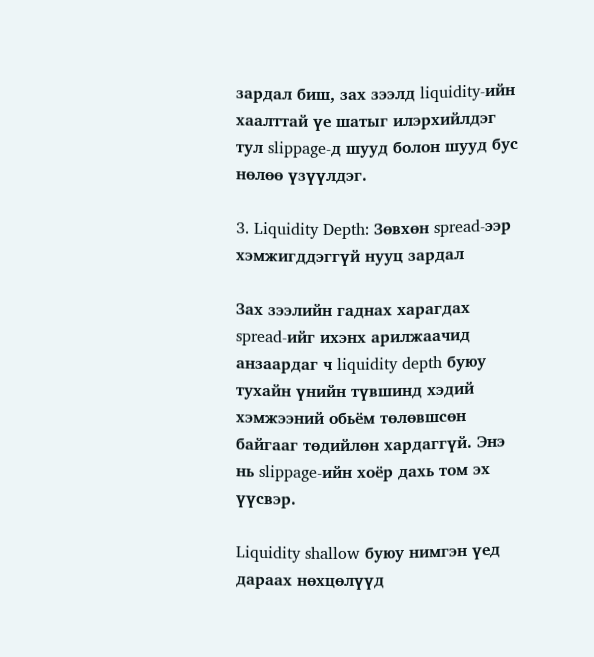зардал биш, зах зээлд liquidity-ийн хаалттай үе шатыг илэрхийлдэг тул slippage-д шууд болон шууд бус нөлөө үзүүлдэг.

3. Liquidity Depth: Зөвхөн spread-ээр хэмжигддэггүй нууц зардал

Зах зээлийн гаднах харагдах spread-ийг ихэнх арилжаачид анзаардаг ч liquidity depth буюу тухайн үнийн түвшинд хэдий хэмжээний обьём төлөвшсөн байгааг төдийлөн хардаггүй. Энэ нь slippage-ийн хоёр дахь том эх үүсвэр.

Liquidity shallow буюу нимгэн үед дараах нөхцөлүүд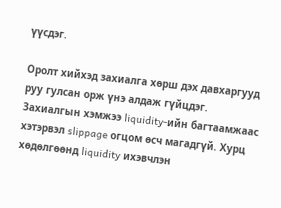үүсдэг.

Оролт хийхэд захиалга хөрш дэх давхаргууд руу гулсан орж үнэ алдаж гүйцдэг. Захиалгын хэмжээ liquidity-ийн багтаамжаас хэтэрвэл slippage огцом өсч магадгүй. Хурц хөдөлгөөнд liquidity ихэвчлэн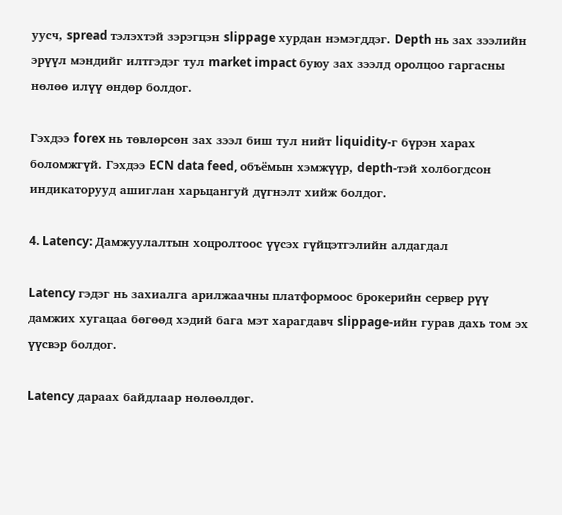уусч, spread тэлэхтэй зэрэгцэн slippage хурдан нэмэгддэг. Depth нь зах зээлийн эрүүл мэндийг илтгэдэг тул market impact буюу зах зээлд оролцоо гаргасны нөлөө илүү өндөр болдог.

Гэхдээ forex нь төвлөрсөн зах зээл биш тул нийт liquidity-г бүрэн харах боломжгүй. Гэхдээ ECN data feed, объёмын хэмжүүр, depth-тэй холбогдсон индикаторууд ашиглан харьцангуй дүгнэлт хийж болдог.

4. Latency: Дамжуулалтын хоцролтоос үүсэх гүйцэтгэлийн алдагдал

Latency гэдэг нь захиалга арилжаачны платформоос брокерийн сервер рүү дамжих хугацаа бөгөөд хэдий бага мэт харагдавч slippage-ийн гурав дахь том эх үүсвэр болдог.

Latency дараах байдлаар нөлөөлдөг.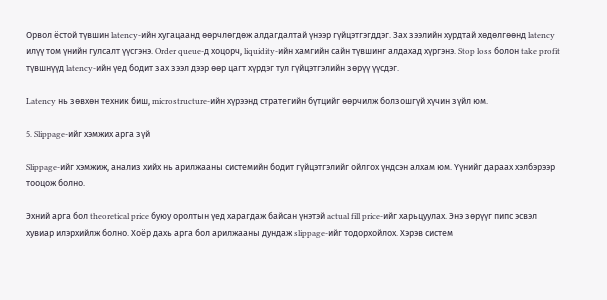Орвол ёстой түвшин latency-ийн хугацаанд өөрчлөгдөж алдагдалтай үнээр гүйцэтгэгддэг. Зах зээлийн хурдтай хөдөлгөөнд latency илүү том үнийн гулсалт үүсгэнэ. Order queue-д хоцорч, liquidity-ийн хамгийн сайн түвшинг алдахад хүргэнэ. Stop loss болон take profit түвшнүүд latency-ийн үед бодит зах зээл дээр өөр цагт хүрдэг тул гүйцэтгэлийн зөрүү үүсдэг.

Latency нь зөвхөн техник биш, microstructure-ийн хүрээнд стратегийн бүтцийг өөрчилж болзошгүй хүчин зүйл юм.

5. Slippage-ийг хэмжих арга зүй

Slippage-ийг хэмжиж, анализ хийх нь арилжааны системийн бодит гүйцэтгэлийг ойлгох үндсэн алхам юм. Үүнийг дараах хэлбэрээр тооцож болно.

Эхний арга бол theoretical price буюу оролтын үед харагдаж байсан үнэтэй actual fill price-ийг харьцуулах. Энэ зөрүүг пипс эсвэл хувиар илэрхийлж болно. Хоёр дахь арга бол арилжааны дундаж slippage-ийг тодорхойлох. Хэрэв систем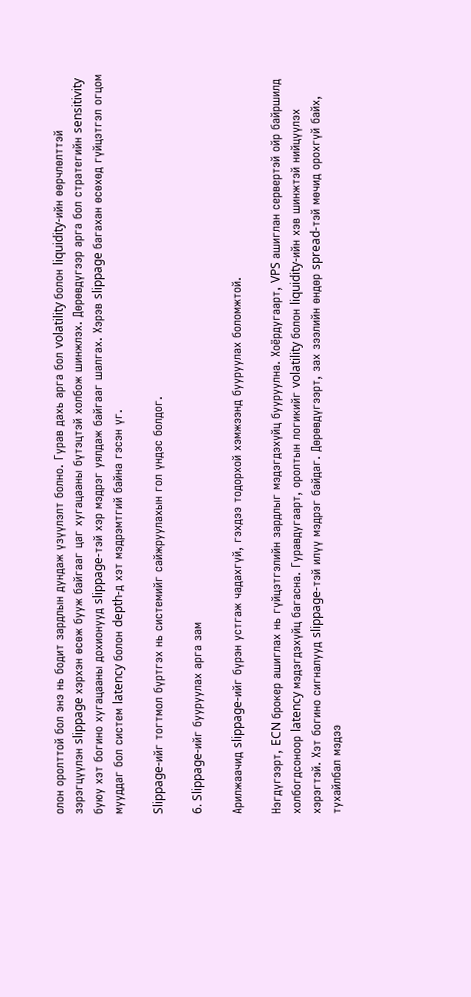олон оролттой бол энэ нь бодит зардлын дундаж үзүүлэлт болно. Гурав дахь арга бол volatility болон liquidity-ийн өөрчлөлттэй зэрэгцүүлэн slippage хэрхэн өсөж бууж байгааг цаг хугацааны бүтэцтэй холбож шинжлэх. Дөрөвдүгээр арга бол стратегийн sensitivity буюу хэт богино хугацааны дохионууд slippage-тэй хэр мэдрэг уялдаж байгааг шалгах. Хэрэв slippage багахан өсөхөд гүйцэтгэл огцом мууддаг бол систем latency болон depth-д хэт мэдрэмтгий байна гэсэн үг.

Slippage-ийг тогтмол бүртгэх нь системийг сайжруулахын гол үндэс болдог.

6. Slippage-ийг бууруулах арга зам

Арилжаачид slippage-ийг бүрэн устгаж чадахгүй, гэхдээ тодорхой хэмжээнд бууруулах боломжтой.

Нэгдүгээрт, ECN брокер ашиглах нь гүйцэтгэлийн зардлыг мэдэгдэхүйц бууруулна. Хоёрдугаарт, VPS ашиглан сервертэй ойр байршилд холбогдсоноор latency мэдэгдэхүйц багасна. Гуравдугаарт, оролтын логикийг volatility болон liquidity-ийн хэв шинжтэй нийцүүлэх хэрэгтэй. Хэт богино сигналууд slippage-тэй илүү мэдрэг байдаг. Дөрөвдүгээрт, зах зээлийн өндөр spread-тэй мөчид орохгүй байх, тухайлбал мэдээ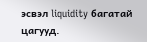эсвэл liquidity багатай цагууд.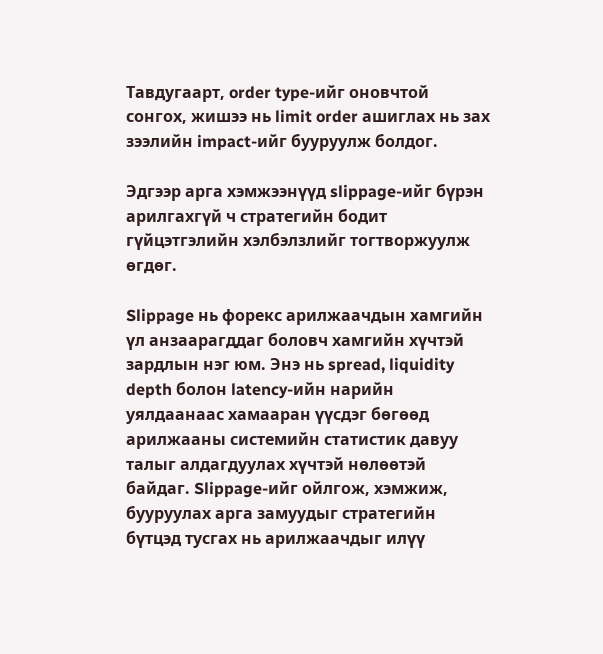Тавдугаарт, order type-ийг оновчтой сонгох, жишээ нь limit order ашиглах нь зах зээлийн impact-ийг бууруулж болдог.

Эдгээр арга хэмжээнүүд slippage-ийг бүрэн арилгахгүй ч стратегийн бодит гүйцэтгэлийн хэлбэлзлийг тогтворжуулж өгдөг.

Slippage нь форекс арилжаачдын хамгийн үл анзаарагддаг боловч хамгийн хүчтэй зардлын нэг юм. Энэ нь spread, liquidity depth болон latency-ийн нарийн уялдаанаас хамааран үүсдэг бөгөөд арилжааны системийн статистик давуу талыг алдагдуулах хүчтэй нөлөөтэй байдаг. Slippage-ийг ойлгож, хэмжиж, бууруулах арга замуудыг стратегийн бүтцэд тусгах нь арилжаачдыг илүү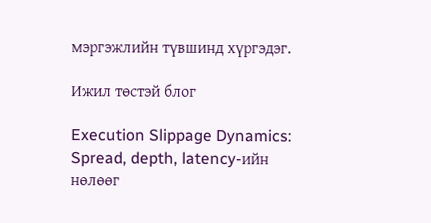мэргэжлийн түвшинд хүргэдэг.

Ижил төстэй блог

Execution Slippage Dynamics: Spread, depth, latency-ийн нөлөөг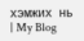хэмжих нь | My Blog